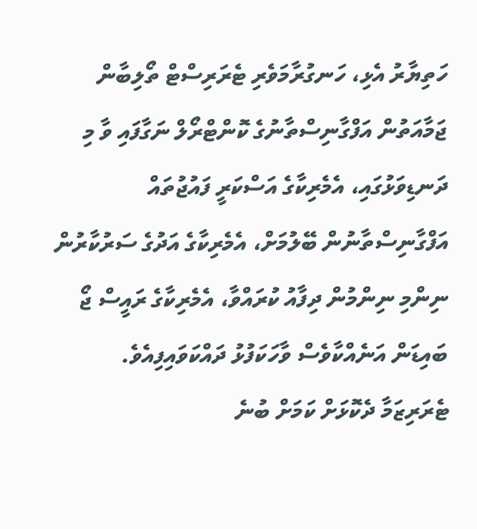ހަތިޔާރު އެޅި، ހަނގުރާމަވެރި ޓެރަރިސްޓް ތޯލިބާން ޖަމާއަތުން އަފްގާނިސްތާނުގެ ކޮންޓްރޯލް ނަގާފައި ވާ މި ދަނޑިވަޅުގައި، އެމެރިކާގެ އަސްކަރީ ފައުޖުތައް އަފްގާނިސްތާނުން ބޭލުމަށް، އެމެރިކާގެ އަދުގެ ސަރުކާރުން ނިންމި ނިންމުން ދިފާއު ކުރައްވާ، އެމެރިކާގެ ރައީސް ޖޯ ބައިޑަން އަނެއްކާވެސް ވާހަކަފުޅު ދައްކަވައިފިއެވެ.
ޓެރަރިޒަމާ ދެކޮޅަށް ކަމަށް ބުނެ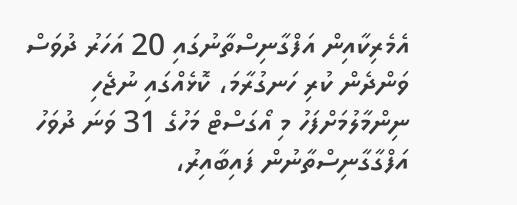އެމެރިކާއިން އަފްގާނިސްތާނުގައި 20 އަހަރު ދުވަސް ވަންދެން ކުރި ހަނގުރާމަ، ކޮޅެއްގައި ނުޖެހި ނިންމާލުމަށްފަހު މި އޯގަސްޓް މަހުގެ 31 ވަނަ ދުވަހު އަފްގާގާނިސްތާނުން ފައިބާއިރު،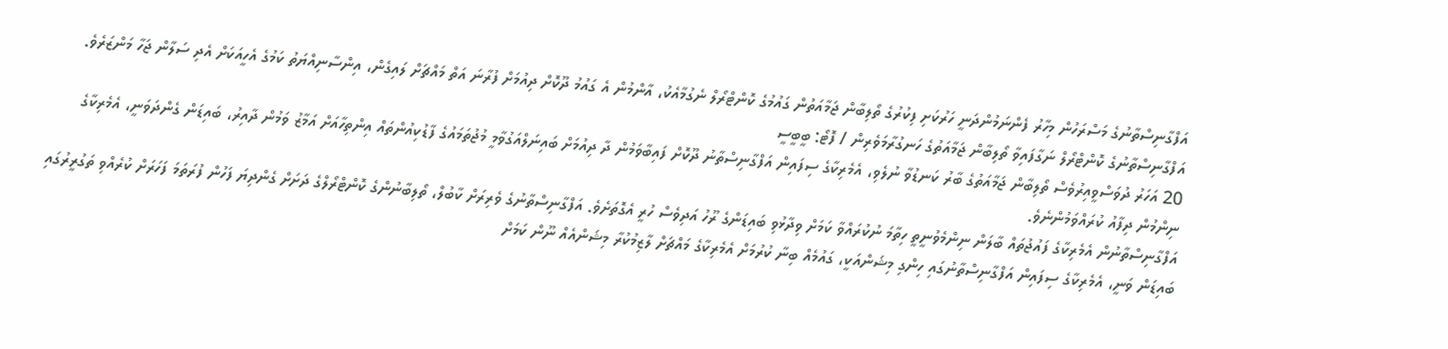އަފްގާނިސްތާނުގެ މަސްރަހުން މިހާރު ފެންނަމުންދަނީ ހަރުކަށި ފިކުރުގެ ތޯލިބާން ޖަމާއަތުން ގައުމުގެ ކޮންޓްރޯލް ނެގުމާއެކު، އާންމުން އެ ގައުމު ދޫކޮށް ދިއުމަށް ފުރާނަ އަތް މައްޗަށް ލައިގެން، އިންސާނިއްޔަތު ކަމުގެ އެހީއަކަށް އެދި ސަލާން ޖަހާ މަންޒަރެވެ.
އަފްގާނިސްތާނުގެ ކޮންޓްރޯލް ނަގާފައިވާ ތޯލިބާން ޖަމާއަތުގެ ހަނގުރާމަވެރިން / ފޮޓޯ: ބީބީސީ
20 އަހަރު ދުވަސްވީއިރުވެސް ތޯލިބާން ޖަމާއަތުގެ ބާރު ކަނޑުވާ ނުލެވި، އެމެރިކާގެ ސިފައިން އަފްގާނިސްތާނު ދޫކޮށް ފައިބާވަމުން ދާ ދިއުމަށް ބައިނަލްއަގުވާމީ މުޖުތަމައުގެ ފާޑުކިއުންތައް އިންތިހާއަށް އަމާޒު ވަމުން ދާއިރު، ބައިޑަން ގެންދަވަނީ، އެމެރިކާގެ ނިންމުން ދިފާއު ކުރައްވަމުންނެވެ.
އަފްގާނިސްތާނުން އެމެރިކާގެ ފައުޖުތައް ބާލަން ނިންމެވުނީތީ ހިތާމަ ނުކުރައްވާ ކަމަށް ވިދާޅުވި ބައިޑަންގެ ރޫހު އަދިވެސް ހުރީ އެގޮތަށެވެ. އަފްގާނިސްތާނުގެ ވެރިރަށް ކާބުލް، ތޯލިބާނުންގެ ކޮންޓްރޯލްގެ ދަށަށް ގެންދިޔަ ފަހުން ފުރަތަމަ ފަހަރަށް ކުރެއްވި ތަގުރީރުގައި ބައިޑަން ވަނީ، އެމެރިކާގެ ސިފައިން އަފްގާނިސްތާނުގައި ހިންގި މިޝަންއަކީ، ގައުމެއް ބިނާ ކުރުމަށް އެމެރިކާގެ މައްޗަށް ލާޒިމުކުރާ މިޝަންއެއް ނޫން ކަމަށް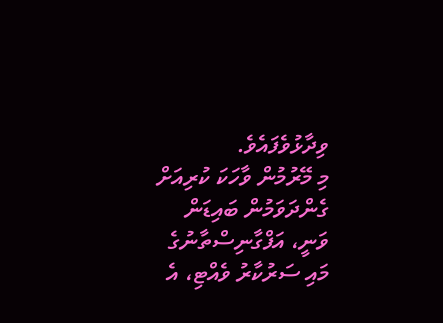ވިދާޅުވެފައެވެ.
މި މޭރުމުން ވާހަކަ ކުރިއަށް ގެންދަވަމުން ބައިޑަން ވަނީ، އަފްގާނިސްތާނުގެ މައި ސަރުކާރު ވެއްޓި، އެ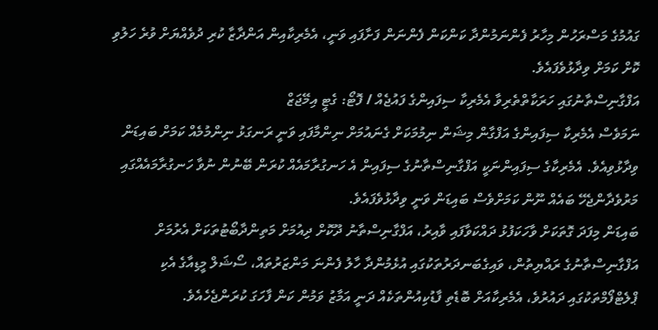ގައުމުގެ މަސްރަހުން މިހާރު ފެންނަމުންދާ ކަންކަން ފެންނަން ފަށާފައި ވަނީ، އެމެރިކާއިން އަންދާޒާ ކުރި ދުވެއްޔަށް ވުރެ ހަލުވި ކޮށް ކަމަށް ވިދާޅުވެފައެވެ.
އަފްގާނިސްތާނުގައި ހަރަކާތްތެރިވާ އެމެރިކާ ސިފައިންގެ ފައުޖެއް / ފޮޓޯ: ގެޓީ އިމޭޖަޒް
ނަމަވެސް އެމެރިކާ ސިފައިންގެ އަފްގާން މިޝަން ނިމުމަކަށް ގެނައުމަށް ނިންމާފައި ވަނީ ރަނގަޅު ނިންމުމެއް ކަމަށް ބައިޑަން ވިދާޅުވިއެވެ. އެމެރިކާގެ ސިފައިންނަކީ އަފްގާނިސްތާނުގެ ސިފައިން އެ ހަނގުރާމައެއް ކުރަން ބޭނުން ނުވާ ހަނގުރާމައެއްގައި މަރުވެދާންޖެހޭ ބައެއް ނޫން ކަމަށްވެސް ބައިޑަން ވަނީ ވިދާޅުވެފައެވެ.
ބައިޑަން މިފަދަ ގޮތަކަށް ވާހަކަފުޅު ދައްކަވާފައި ވާއިރު، އަފްގާނިސްތާނު ދޫކޮށް ދިއުމަށް މަތިންދާބޯޓުތަކަށް އެރުމަށް އަފްގާނިސްތާނުގެ ރައްޔިތުން، ވައިގެބަނދަރުތަކުގައި އުޅެމުންދާ ހާލު ފެންނަ މަންޒަރުތައް، ސޯޝަލް މީޑިއާގެ އެކި ޕްލެޓްފޯމްތަކުގައި ދައުރުވެ، އެމެރިކާއަށް ބޮޑެތި ފާޑުކިއުންތަކެއް ދަނީ އަމާޒު ވަމުން ކަން ފާހަގަ ކުރަންޖެހެއެވެ.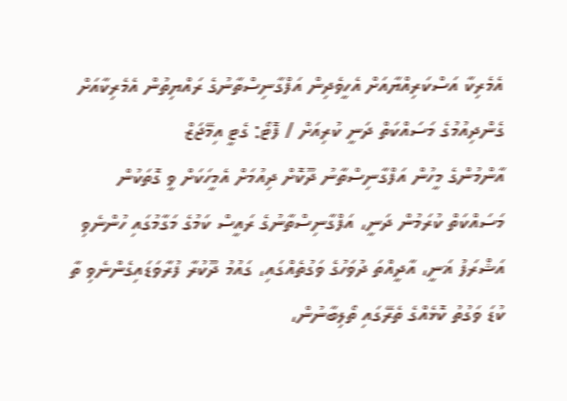އެމެރިކާ އަސްކަރިއްޔާއަށް އެހީވެދިން އަފްގާނިސްތާނުގެ ރައްޔިތުން އެމެރިކާއަށް ގެންދިއުމުގެ މަސައްކަތް ދަނީ ކުރިއަށް / ފޮޓޯ: ގެޓީ އިމޭޖަޒް
އާންމުންގެ މީހުން އަފްގާނިސްތާނު ދޫކޮށް ދިއުމަށް އެމީހަކަށް ވީ ގޮތަކުން މަސައްކަތް ކުރަމުން ދަނީ، އަފްގާނިސްތާނުގެ ރައީސް ކަމުގެ މަގާމުގައި ހުންނެވި އަޝްރަފު ޣަނީ، އާދީއްތަ ދުވަހުގެ ވަގުތެއްގައި، ގައުމު ދޫކުރާ ފުރާވަޑައިގެންނެވި ތާ ކުޑަ ވަގުތު ކޮޅެއްގެ ތެރޭގައި ތޯލިބާނުން،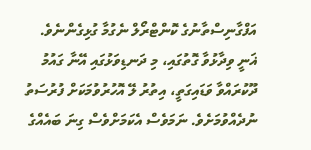އަފްގާނިސްތާނުގެ ކޮންޓްރޯލް ނެގުމާ ގުޅިގެންނެވެ.
ޣަނީ ވިދާޅުވާ ގޮތުގައި، މި ދަނޑިވަޅުގައި އޭނާ ގައުމު ދޫކުރައްވާ ވަޑައިގަތީ، އިތުރު ލޭ އޮހުރުވުމަކަށް ފުރުސަތު ނުދެއްވުމަށެވެ. ނަމަވެސް އެކަމަށްވެސް ގިނަ ބައެއްގެ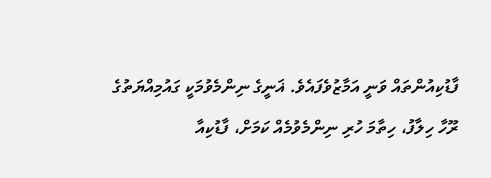ފާޑުކިއުންތައް ވަނީ އަމާޒުވެފައެވެ. ޣަނީގެ ނިންމެވުމަކީ ގައުމިއްޔަތުގެ ރޫހާ ހިލާފު، ހިތާމަ ހުރި ނިންމެވުމެއް ކަމަށް، ފާޑުކިއާ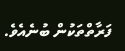ފަރާތްތަކުން ބުނެއެވެ.